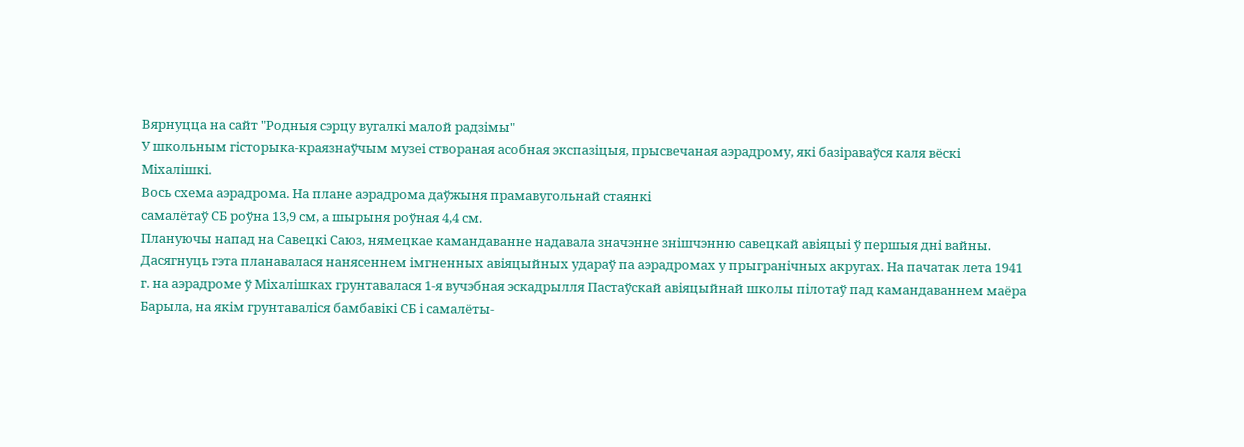Вярнуцца на сайт "Родныя сэрцу вугалкі малой радзімы"
У школьным гісторыка-краязнаўчым музеі створаная асобная экспазіцыя, прысвечаная аэрадрому, які базіраваўся каля вёскі Міхалішкі.
Вось схема аэрадрома. На плане аэрадрома даўжыня прамавугольнай стаянкі
самалётаў СБ роўна 13,9 см, а шырыня роўная 4,4 см.
Плануючы напад на Савецкі Саюз, нямецкае камандаванне надавала значэнне знішчэнню савецкай авіяцыі ў першыя дні вайны. Дасягнуць гэта планавалася нанясеннем імгненных авіяцыйных удараў па аэрадромах у прыгранічных акругах. На пачатак лета 1941 г. на аэрадроме ў Міхалішках грунтавалася 1-я вучэбная эскадрылля Пастаўскай авіяцыйнай школы пілотаў пад камандаваннем маёра Барыла, на якім грунтаваліся бамбавікі СБ і самалёты-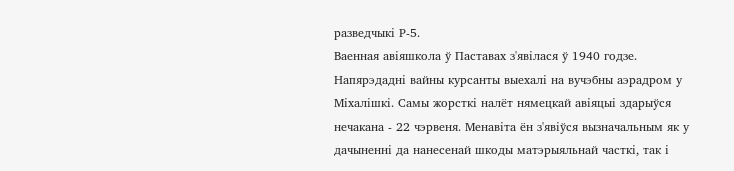разведчыкі Р-5.
Ваенная авіяшкола ў Паставах з'явілася ў 1940 годзе. Напярэдадні вайны курсанты выехалі на вучэбны аэрадром у Міхалішкі. Самы жорсткі налёт нямецкай авіяцыі здарыўся нечакана - 22 чэрвеня. Менавіта ён з'явіўся вызначальным як у дачыненні да нанесенай шкоды матэрыяльнай часткі, так і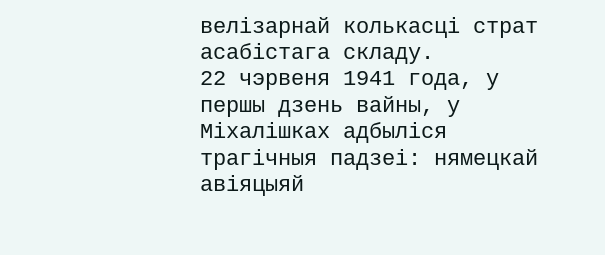велізарнай колькасці страт асабістага складу.
22 чэрвеня 1941 года, у першы дзень вайны, у Міхалішках адбыліся трагічныя падзеі: нямецкай авіяцыяй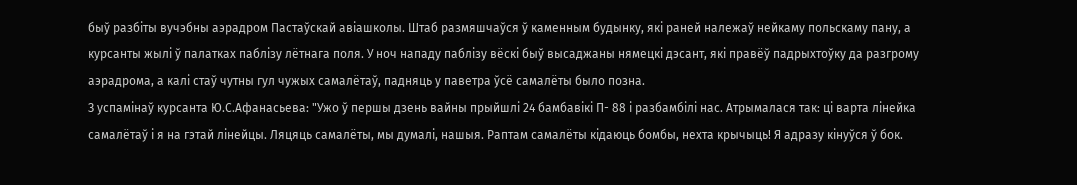быў разбіты вучэбны аэрадром Пастаўскай авіашколы. Штаб размяшчаўся ў каменным будынку, які раней належаў нейкаму польскаму пану, а курсанты жылі ў палатках паблізу лётнага поля. У ноч нападу паблізу вёскі быў высаджаны нямецкі дэсант, які правёў падрыхтоўку да разгрому аэрадрома, а калі стаў чутны гул чужых самалётаў, падняць у паветра ўсё самалёты было позна.
З успамінаў курсанта Ю.С.Афанасьева: "Ужо ў першы дзень вайны прыйшлі 24 бамбавікі П- 88 і разбамбілі нас. Атрымалася так: ці варта лінейка самалётаў і я на гэтай лінейцы. Ляцяць самалёты, мы думалі, нашыя. Раптам самалёты кідаюць бомбы, нехта крычыць! Я адразу кінуўся ў бок.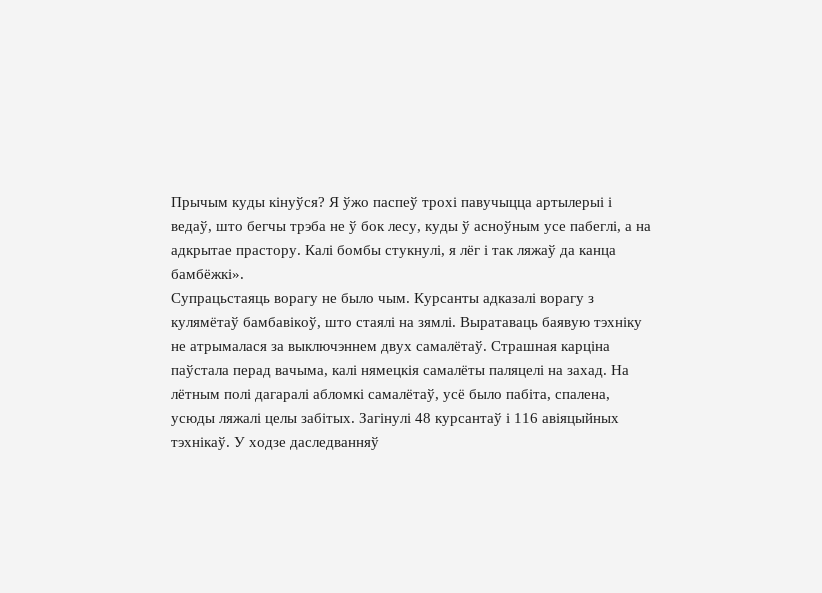Прычым куды кінуўся? Я ўжо паспеў трохі павучыцца артылерыі і ведаў, што бегчы трэба не ў бок лесу, куды ў асноўным усе пабеглі, а на адкрытае прастору. Калі бомбы стукнулі, я лёг і так ляжаў да канца бамбёжкі».
Супрацьстаяць ворагу не было чым. Курсанты адказалі ворагу з кулямётаў бамбавікоў, што стаялі на зямлі. Выратаваць баявую тэхніку не атрымалася за выключэннем двух самалётаў. Страшная карціна паўстала перад вачыма, калі нямецкія самалёты паляцелі на захад. На лётным полі дагаралі абломкі самалётаў, усё было пабіта, спалена, усюды ляжалі целы забітых. Загінулі 48 курсантаў і 116 авіяцыйных тэхнікаў. У ходзе даследванняў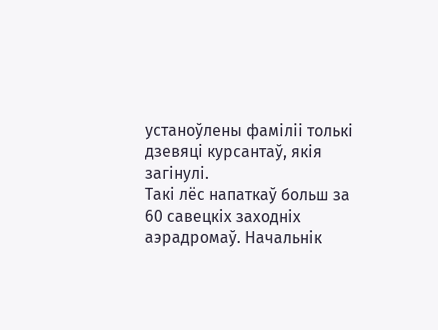устаноўлены фаміліі толькі дзевяці курсантаў, якія загінулі.
Такі лёс напаткаў больш за 60 савецкіх заходніх аэрадромаў. Начальнік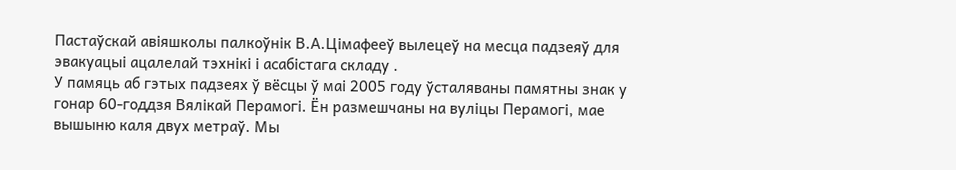Пастаўскай авіяшколы палкоўнік В.А.Цімафееў вылецеў на месца падзеяў для эвакуацыі ацалелай тэхнікі і асабістага складу .
У памяць аб гэтых падзеях ў вёсцы ў маі 2005 году ўсталяваны памятны знак у гонар 60-годдзя Вялікай Перамогі. Ён размешчаны на вуліцы Перамогі, мае вышыню каля двух метраў. Мы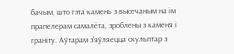бачым, што гэта камень з высечаным на ім прапелерам самалёта, зроблены з каменя і граніту. Аўтарам з'яўляецца скульптар з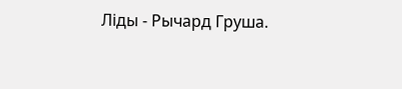Ліды - Рычард Груша.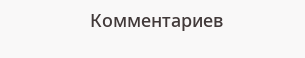Комментариев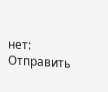нет:
Отправить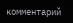комментарий